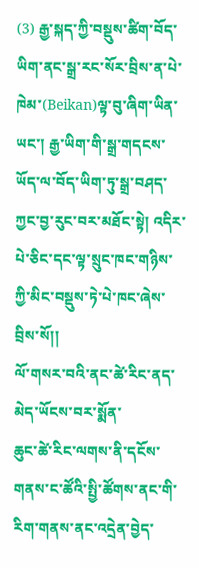(3) རྒྱ་སྐད་ཀྱི་བསྡུས་ཚིག་བོད་ཡིག་ནང་སྒྲ་རང་སོར་བྲིས་ན་པེ་ཁེམ་(Beikan)ལྟ་བུ་ཞིག་ཡིན་ཡང་། རྒྱ་ཡིག་གི་སྒྲ་གདངས་ཡོད་ལ་བོད་ཡིག་ཏུ་སྒྲ་བཤད་ཀྱང་བྱ་རུང་བར་མཐོང་སྟེ། འདིར་པེ་ཅིང་དང་ལྟ་སྲུང་ཁང་གཉིས་ཀྱི་མིང་བསྡུས་ཏེ་པེ་ཁང་ཞེས་བྲིས་སོ།།
ལོ་གསར་བའི་ནང་ཚེ་རིང་ནད་མེད་ཡོངས་བར་སྨོན་
ཆུང་ཚེ་རིང་ལགས་ནི་དངོས་གནས་ང་ཚོའི་སྤྱི་ཚོགས་ནང་གི་རིག་གནས་ནང་འདྲེན་བྱེད་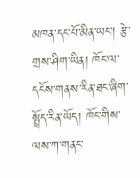མཁན་དང་པོ་མིན་ཡང་། རྩེ་གྲས་ཤིག་ཡིན། ཁོང་ལ་དངོས་གནས་རིན་ཐང་ཞིག་སྤྲོད་རིན་ཡོད། ཁོང་གིས་ལས་ཀ་གནང་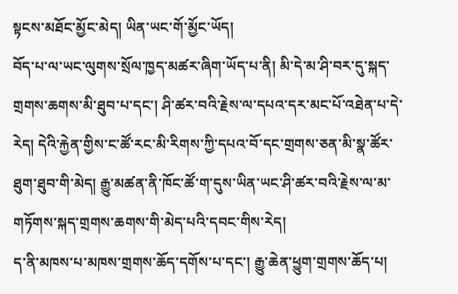སྟངས་མཐོང་མྱོང་མེད། ཡིན་ཡང་གོ་མྱོང་ཡོད།
བོད་པ་ལ་ཡང་ལུགས་སྲོལ་ཁྱད་མཚར་ཞིག་ཡོད་པ་ནི། མི་དེ་མ་ཤི་བར་དུ་སྐད་གྲགས་ཆགས་མི་ཐུབ་པ་དང་། ཤི་ཚར་བའི་རྗེས་ལ་དཔའ་དར་མང་པོ་འཐེན་པ་དེ་རེད། དེའི་རྐྱེན་གྱིས་ང་ཚོ་རང་མི་རིགས་ཀྱི་དཔའ་བོ་དང་གྲགས་ཅན་མི་སྣ་ཚོར་ཐུག་ཐུབ་གི་མེད། རྒྱུ་མཚན་ནི་ཁོང་ཚོ་ག་དུས་ཡིན་ཡང་ཤི་ཚར་བའི་རྗེས་ལ་མ་གཏོགས་སྐད་གྲགས་ཆགས་གི་མེད་པའི་དབང་གིས་རེད།
ད་ནི་མཁས་པ་མཁས་གྲགས་ཆོད་དགོས་པ་དང་། རྒྱུ་ཆེན་ཕྱུག་གྲགས་ཆོད་པ།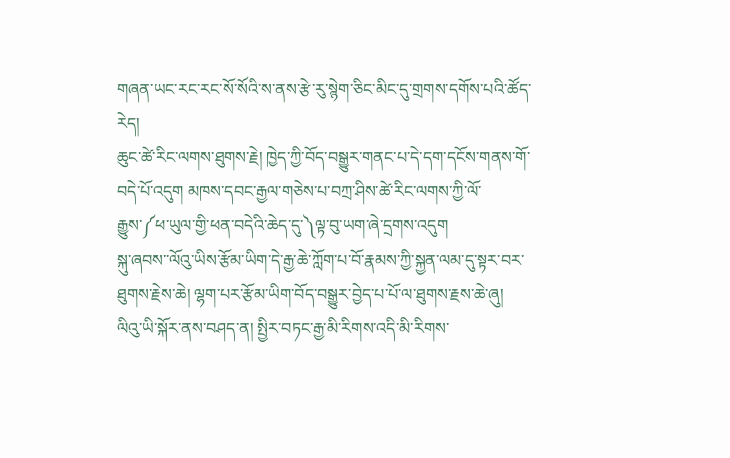གཞན་ཡང་རང་རང་སོ་སོའི་ས་ནས་རྩེ་རུ་སྙེག་ཅིང་མིང་དུ་གྲགས་དགོས་པའི་ཚོད་རེད།
ཆུང་ཚེ་རིང་ལགས་ཐུགས་རྗེ། ཁྱེད་ཀྱི་བོད་བསྒྱུར་གནང་པ་དེ་དག་དངོས་གནས་གོ་བདེ་པོ་འདུག མཁས་དབང་རྒྱལ་གཅེས་པ་བཀྲ་ཤིས་ཚེ་རིང་ལགས་ཀྱི་ལོ་རྒྱུས་༼ཕ་ཡུལ་གྱི་ཕན་བདེའི་ཆེད་དུ་༽ལྟ་བུ་ཡག་ཞེ་དྲགས་འདུག
སྐུ་ཞབས་་ལོའུ་ཡིས་རྩོམ་ཡིག་དེ་རྒྱ་ཆེ་ཀློག་པ་བོ་རྣམས་ཀྱི་སྐྱན་ལམ་དུ་སྟར་བར་ཐུགས་རྗེས་ཆེ། ལྷག་པར་རྩོམ་ཡིག་བོད་བསྒྱུར་བྱེད་པ་པོ་ལ་ཐུགས་རྗས་ཆེ་ཞུ།
ལིའུ་ཡི་སྐོར་ནས་བཤད་ན། སྤྱིར་བཏང་རྒྱ་མི་རིགས་འདི་མི་རིགས་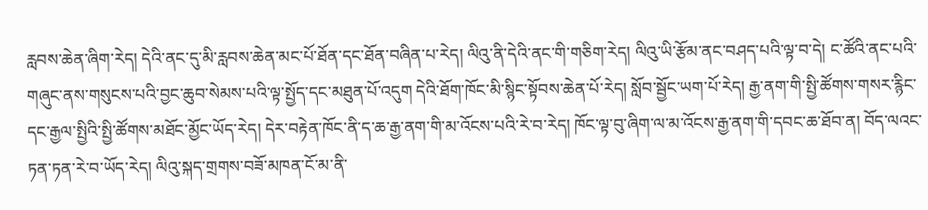རླབས་ཆེན་ཞིག་རེད། དེའི་ནང་དུ་མི་རླབས་ཆེན་མང་པོ་ཐོན་དང་ཐོན་བཞིན་པ་རེད། ལིའུ་ནི་དེའི་ནང་གི་གཅིག་རེད། ལིའུ་ཡི་རྩོམ་ནང་བཤད་པའི་ལྟ་བ་དེ། ང་ཚོའི་ནང་པའི་གཞུང་ནས་གསུངས་པའི་བྱང་ཆུབ་སེམས་པའི་ལྟ་སྤྱོད་དང་མཐུན་པོ་འདུག དེའི་ཐོག་ཁོང་མི་སྙིང་སྟོབས་ཆེན་པོ་རེད། སློབ་སྦྱོང་ཡག་པོ་རེད། རྒྱ་ནག་གི་སྤྱི་ཚོགས་གསར་རྙིང་དང་རྒྱལ་སྤྱིའི་སྤྱི་ཚོགས་མཐོང་མྱོང་ཡོད་རེད། དེར་བརྟེན་ཁོང་ནི་ད་ཆ་རྒྱ་ནག་གི་མ་འོངས་པའི་རེ་བ་རེད། ཁོང་ལྟ་བུ་ཞིག་ལ་མ་འོངས་རྒྱ་ནག་གི་དབང་ཆ་ཐོབ་ན། བོད་ལའང་ཏན་ཏན་རེ་བ་ཡོད་རེད། ལིའུ་སྐད་གྲགས་བཟོ་མཁན་ངོ་མ་ནི་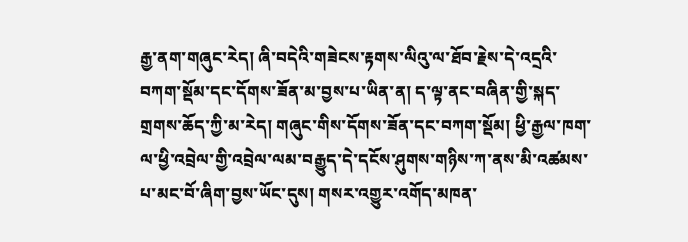རྒྱ་ནག་གཞུང་རེད། ཞི་བདེའི་གཟེངས་རྟགས་ལིའུ་ལ་ཐོབ་རྗེས་དེ་འདྲའི་བཀག་སྡོམ་དང་དོགས་ཟོན་མ་བྱས་པ་ཡིན་ན། ད་ལྟ་ནང་བཞིན་གྱི་སྐད་གྲགས་ཆོད་ཀྱི་མ་རེད། གཞུང་གིས་དོགས་ཟོན་དང་བཀག་སྡོམ། ཕྱི་རྒྱལ་ཁག་ལ་ཕྱི་འབྲེལ་གྱི་འབྲེལ་ལམ་བརྒྱུད་དེ་དངོས་ཤུགས་གཉིས་ཀ་ནས་མི་འཚམས་པ་མང་བོ་ཞིག་བྱས་ཡོང་དུས། གསར་འགྱུར་འགོད་མཁན་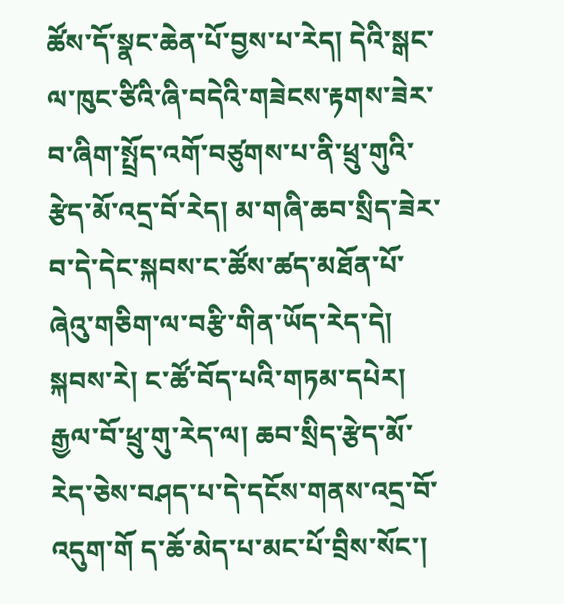ཚོས་དོ་སྣང་ཆེན་པོ་བྱས་པ་རེད། དེའི་སྒང་ལ་ཁུང་ཙིའི་ཞི་བདེའི་གཟེངས་རྟགས་ཟེར་བ་ཞིག་སྤྲོད་འགོ་བཙུགས་པ་ནི་ཕྲུ་གུའི་རྩེད་མོ་འདྲ་བོ་རེད། མ་གཞི་ཆབ་སྲིད་ཟེར་བ་དེ་དེང་སྐབས་ང་ཚོས་ཚད་མཐོན་པོ་ཞེའུ་གཅིག་ལ་བརྩི་གིན་ཡོད་རེད་དེ། སྐབས་རེ། ང་ཚོ་བོད་པའི་གཏམ་དཔེར། རྒྱལ་བོ་ཕྲུ་གུ་རེད་ལ། ཆབ་སྲིད་རྩེད་མོ་རེད་ཅེས་བཤད་པ་དེ་དངོས་གནས་འདྲ་བོ་འདུག་གོ ད་ཆོ་མེད་པ་མང་པོ་བྲིས་སོང་།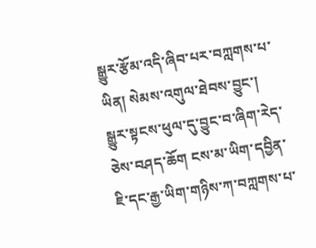སྒྱུར་རྩོམ་འདི་ཞིབ་པར་བཀླགས་པ་ཡིན། སེམས་འགུལ་ཐེབས་བྱུང་། སྒྱུར་སྟངས་ཕུལ་དུ་བྱུང་བ་ཞིག་རེད་ཅེས་བཤད་ཆོག ངས་མ་ཡིག་དབྱིན་ཇི་དང་རྒྱ་ཡིག་གཉིས་ཀ་བཀླགས་པ་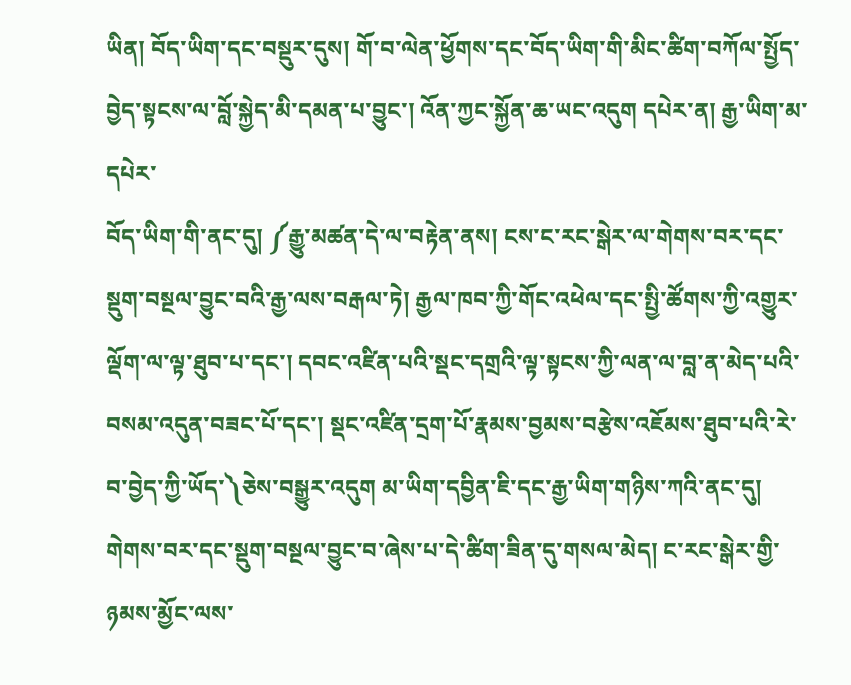ཡིན། བོད་ཡིག་དང་བསྡུར་དུས། གོ་བ་ལེན་ཕྱོགས་དང་བོད་ཡིག་གི་མིང་ཚིག་བཀོལ་སྤྱོད་བྱེད་སྟངས་ལ་བློ་སྐྱེད་མི་དམན་པ་བྱུང་། འོན་ཀྱང་སྐྱོན་ཆ་ཡང་འདུག དཔེར་ན། རྒྱ་ཡིག་མ་དཔེར་
བོད་ཡིག་གི་ནང་དུ། ༼རྒྱུ་མཚན་དེ་ལ་བརྟེན་ནས། ངས་ང་རང་སྒེར་ལ་གེགས་བར་དང་སྡུག་བསྔལ་བྱུང་བའི་རྒྱ་ལས་བརྒལ་ཏེ། རྒྱལ་ཁབ་ཀྱི་གོང་འཕེལ་དང་སྤྱི་ཚོགས་ཀྱི་འགྱུར་ལྡོག་ལ་ལྟ་ཐུབ་པ་དང་། དབང་འཛིན་པའི་སྡང་དགྲའི་ལྟ་སྟངས་ཀྱི་ལན་ལ་བླ་ན་མེད་པའི་བསམ་འདུན་བཟང་པོ་དང་། སྡང་འཛིན་དྲག་པོ་རྣམས་བྱམས་བརྩེས་འཇོམས་ཐུབ་པའི་རེ་བ་བྱེད་ཀྱི་ཡོད་༽ཅེས་བསྒྱུར་འདུག མ་ཡིག་དབྱིན་ཇི་དང་རྒྱ་ཡིག་གཉིས་ཀའི་ནང་དུ། གེགས་བར་དང་སྡུག་བསྔལ་བྱུང་བ་ཞེས་པ་དེ་ཚིག་ཟིན་དུ་གསལ་མེད། ང་རང་སྒེར་གྱི་ཉམས་མྱོང་ལས་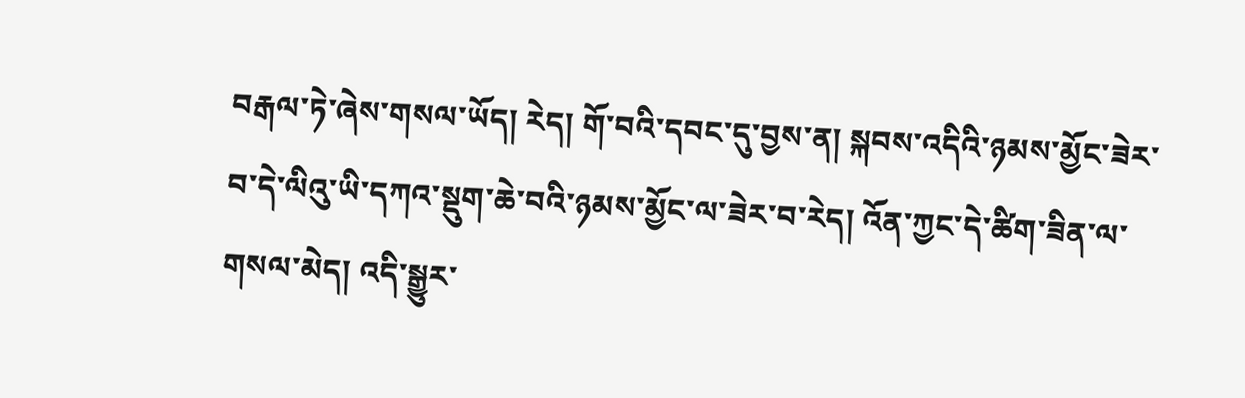བརྒལ་ཏེ་ཞེས་གསལ་ཡོད། རེད། གོ་བའི་དབང་དུ་བྱས་ན། སྐབས་འདིའི་ཉམས་མྱོང་ཟེར་བ་དེ་ལིའུ་ཡི་དཀའ་སྡུག་ཆེ་བའི་ཉམས་མྱོང་ལ་ཟེར་བ་རེད། འོན་ཀྱང་དེ་ཚིག་ཟིན་ལ་གསལ་མེད། འདི་སྒྱུར་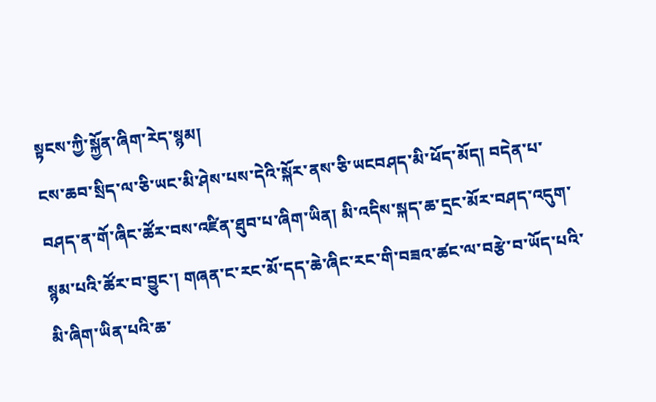སྟངས་ཀྱི་སྐྱོན་ཞིག་རེད་སྙམ།
ངས་ཆབ་སྲིད་ལ་ཅི་ཡང་མི་ཤེས་པས་དེའི་སྐོར་ནས་ཅི་ཡངབཤད་མི་ཕོད་མོད། བདེན་པ་བཤད་ན་གོ་ཞིང་ཚོར་བས་འཛིན་ཐུབ་པ་ཞིག་ཡིན། མི་འདིས་སྐད་ཆ་དྲང་མོར་བཤད་འདུག་སྙམ་པའི་ཚོར་བ་བྱུང་། གཞན་ང་རང་མོ་དད་ཆེ་ཞིང་རང་གི་བཟའ་ཚང་ལ་བརྩེ་བ་ཡོད་པའི་མི་ཞིག་ཡིན་པའི་ཆ་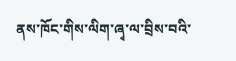ནས་ཁོང་གིས་ལིག་ཞྭ་ལ་བྲིས་བའི་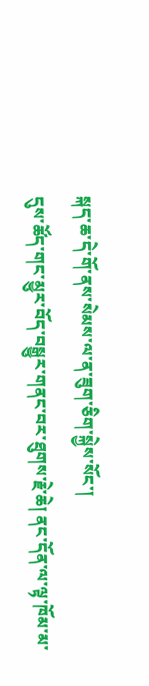སྐད་ཆ་དེ་གོ་ནས་སེམས་ལ་ན་ཟུག་ཅིག་སྐྱེས་སོང་།
དུས་ཚོད་གང་མྱུར་བོད་བསྒྱུར་གནང་བར་ཐུགས་རྗེ་ཆེ། ནང་དོན་ལ་ལྟ་ཁོམ་མ་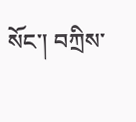སོང་། བཀྲིས་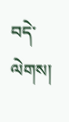བདེ་ལེགས།